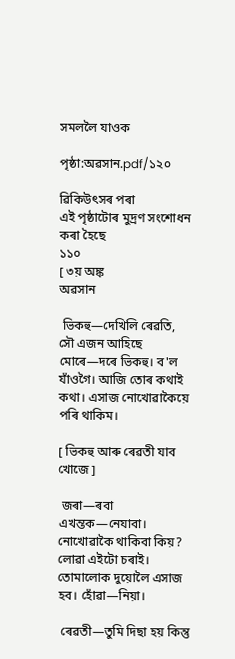সমললৈ যাওক

পৃষ্ঠা:অৱসান.pdf/১২০

ৱিকিউৎসৰ পৰা
এই পৃষ্ঠাটোৰ মুদ্ৰণ সংশোধন কৰা হৈছে
১১০
[ ৩য় অঙ্ক
অৱসান

 ভিকহু—দেখিলি ৰেৱতি, সৌ এজন আহিছে মোৰে—দৰে ভিকহু। ব'ল যাঁওগৈ। আজি তোৰ কথাই কথা। এসাজ নোখোৱাকৈয়ে পৰি থাকিম।

[ ভিকহু আৰু ৰেৱতী যাব খোজে ]

 জৰা—ৰবা এখন্তক—নেযাবা। নোখোৱাকৈ থাকিবা কিয়? লোৱা এইটো চৰাই। তোমালোক দুয়োলৈ এসাজ হব। হোঁৱা—নিয়া।

 ৰেৱতী—তুমি দিছা হয় কিন্তু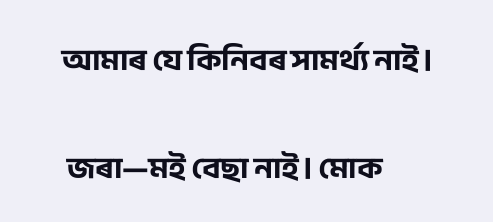আমাৰ যে কিনিবৰ সামৰ্থ্য নাই।

 জৰা—মই বেছা নাই। মোক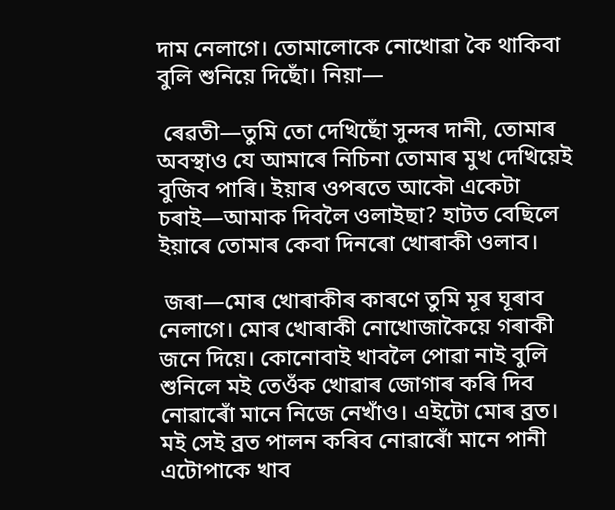দাম নেলাগে। তোমালোকে নোখোৱা কৈ থাকিবা বুলি শুনিয়ে দিছোঁ। নিয়া—

 ৰেৱতী—তুমি তো দেখিছোঁ সুন্দৰ দানী, তোমাৰ অবস্থাও যে আমাৰে নিচিনা তোমাৰ মুখ দেখিয়েই বুজিব পাৰি। ইয়াৰ ওপৰতে আকৌ একেটা চৰাই—আমাক দিবলৈ ওলাইছা? হাটত বেছিলে ইয়াৰে তোমাৰ কেবা দিনৰো খোৰাকী ওলাব।

 জৰা—মোৰ খোৰাকীৰ কাৰণে তুমি মূৰ ঘূৰাব নেলাগে। মোৰ খোৰাকী নোখোজাকৈয়ে গৰাকী জনে দিয়ে। কোনোবাই খাবলৈ পোৱা নাই বুলি শুনিলে মই তেওঁক খোৱাৰ জোগাৰ কৰি দিব নোৱাৰোঁ মানে নিজে নেখাঁও। এইটো মোৰ ব্ৰত। মই সেই ব্ৰত পালন কৰিব নোৱাৰোঁ মানে পানী এটোপাকে খাব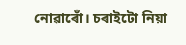নোৱাৰোঁ। চৰাইটো নিয়া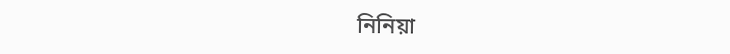নিনিয়া